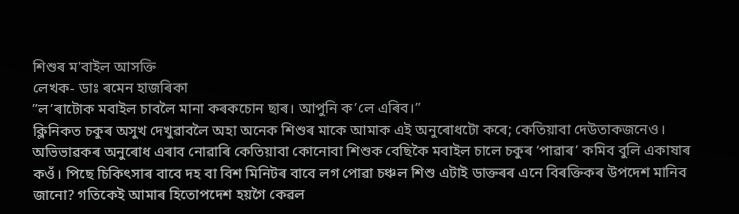শিশুৰ ম'বাইল আসক্তি
লেখক- ডাঃ ৰমেন হাজৰিকা
”ল’ৰাটোক মবাইল চাবলৈ মানা কৰকচোন ছাৰ। আপুনি ক’লে এৰিব।”
ক্লিনিকত চকুৰ অসুখ দেখুৱাবলৈ অহা অনেক শিশুৰ মাকে আমাক এই অনুৰোধটো কৰে; কেতিয়াবা দেউতাকজনেও। অভিভাৱকৰ অনুৰোধ এৰাব নোৱাৰি কেতিয়াবা কোনোবা শিশুক বেছিকৈ মবাইল চালে চকুৰ ‘পাৱাৰ’ কমিব বুলি একাষাৰ কওঁ। পিছে চিকিৎসাৰ বাবে দহ বা বিশ মিনিটৰ বাবে লগ পোৱা চঞ্চল শিশু এটাই ডাক্তৰৰ এনে বিৰক্তিকৰ উপদেশ মানিব জানো? গতিকেই আমাৰ হিতোপদেশ হয়গৈ কেৱল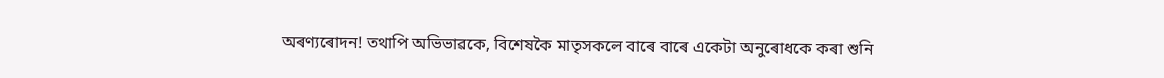অৰণ্যৰোদন! তথাপি অভিভাৱকে, বিশেষকৈ মাতৃসকলে বাৰে বাৰে একেটা অনুৰোধকে কৰা শুনি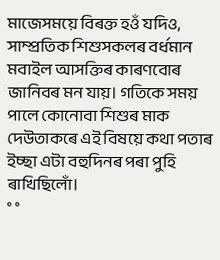মাজেসময়ে বিৰক্ত হওঁ যদিও, সাম্প্ৰতিক শিশুসকলৰ বৰ্ধমান মবাইল আসক্তিৰ কাৰণবোৰ জানিবৰ মন যায়। গতিকে সময় পালে কোনোবা শিশুৰ মাক দেউতাকৰে এই বিষয়ে কথা পতাৰ ইচ্ছা এটা বহুদিনৰ পৰা পুহি ৰাখিছিলোঁ।
° °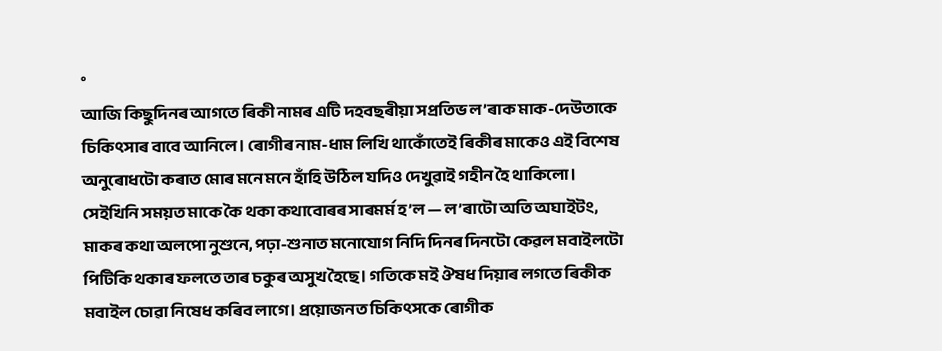°
আজি কিছুদিনৰ আগতে ৰিকী নামৰ এটি দহবছৰীয়া সপ্ৰতিভ ল’ৰাক মাক-দেউতাকে চিকিৎসাৰ বাবে আনিলে। ৰোগীৰ নাম-ধাম লিখি থাকোঁতেই ৰিকীৰ মাকেও এই বিশেষ অনুৰোধটো কৰাত মোৰ মনে মনে হাঁহি উঠিল যদিও দেখুৱাই গহীন হৈ থাকিলো। সেইখিনি সময়ত মাকে কৈ থকা কথাবোৰৰ সাৰমৰ্ম হ’ল — ল’ৰাটো অতি অঘাইটং, মাকৰ কথা অলপো নুশুনে, পঢ়া-শুনাত মনোযোগ নিদি দিনৰ দিনটো কেৱল মবাইলটো পিটিকি থকাৰ ফলতে তাৰ চকুৰ অসুখ হৈছে। গতিকে মই ঔষধ দিয়াৰ লগতে ৰিকীক মবাইল চোৱা নিষেধ কৰিব লাগে। প্ৰয়োজনত চিকিৎসকে ৰোগীক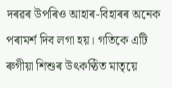দৰৱৰ উপৰিও আহাৰ-বিহাৰৰ অনেক পৰামৰ্শ দিব লগা হয়। গতিকে এটি ৰুগীয়া শিশুৰ উৎকণ্ঠিত মাতৃয়ে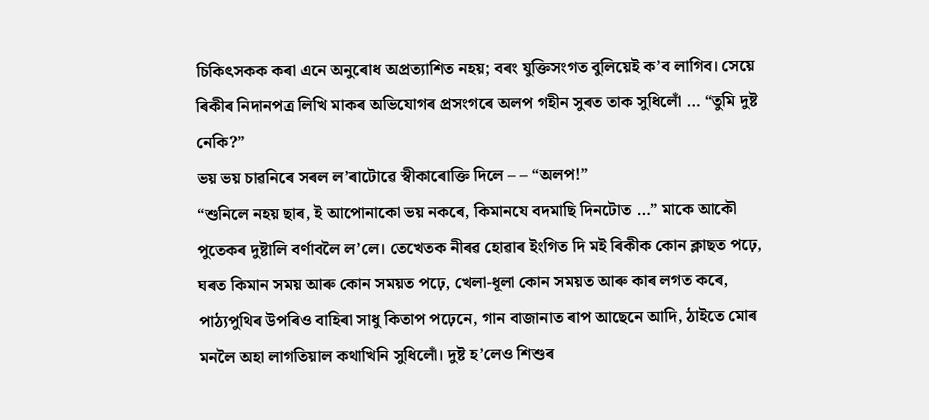চিকিৎসকক কৰা এনে অনুৰোধ অপ্ৰত্যাশিত নহয়; বৰং যুক্তিসংগত বুলিয়েই ক’ব লাগিব। সেয়ে ৰিকীৰ নিদানপত্ৰ লিখি মাকৰ অভিযোগৰ প্ৰসংগৰে অলপ গহীন সুৰত তাক সুধিলোঁ … “তুমি দুষ্ট নেকি?”
ভয় ভয় চাৱনিৰে সৰল ল’ৰাটোৱে স্বীকাৰোক্তি দিলে – – “অলপ!”
“শুনিলে নহয় ছাৰ, ই আপোনাকো ভয় নকৰে, কিমানযে বদমাছি দিনটোত …” মাকে আকৌ পুতেকৰ দুষ্টালি বৰ্ণাবলৈ ল’লে। তেখেতক নীৰৱ হোৱাৰ ইংগিত দি মই ৰিকীক কোন ক্লাছত পঢ়ে, ঘৰত কিমান সময় আৰু কোন সময়ত পঢ়ে, খেলা-ধূলা কোন সময়ত আৰু কাৰ লগত কৰে, পাঠ্যপুথিৰ উপৰিও বাহিৰা সাধু কিতাপ পঢ়েনে, গান বাজানাত ৰাপ আছেনে আদি, ঠাইতে মোৰ মনলৈ অহা লাগতিয়াল কথাখিনি সুধিলোঁ। দুষ্ট হ’লেও শিশুৰ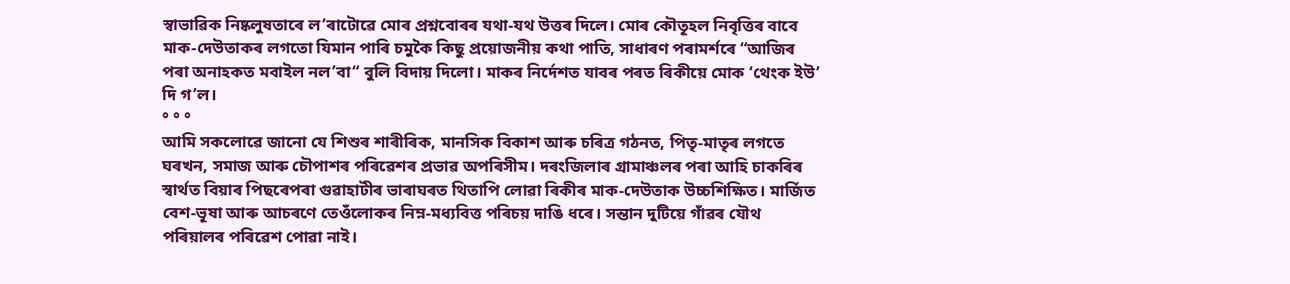স্বাভাৱিক নিষ্কলুষতাৰে ল’ৰাটোৱে মোৰ প্ৰশ্নবোৰৰ যথা-যথ উত্তৰ দিলে। মোৰ কৌতূহল নিবৃত্তিৰ বাবে মাক-দেউতাকৰ লগতো যিমান পাৰি চমুকৈ কিছু প্ৰয়োজনীয় কথা পাতি, সাধাৰণ পৰামৰ্শৰে “আজিৰ পৰা অনাহকত মবাইল নল’বা“ বুলি বিদায় দিলো। মাকৰ নিৰ্দেশত যাবৰ পৰত ৰিকীয়ে মোক ‘থেংক ইউ’ দি গ’ল।
° ° °
আমি সকলোৱে জানো যে শিশুৰ শাৰীৰিক, মানসিক বিকাশ আৰু চৰিত্ৰ গঠনত, পিতৃ-মাতৃৰ লগতে ঘৰখন, সমাজ আৰু চৌপাশৰ পৰিৱেশৰ প্ৰভাৱ অপৰিসীম। দৰংজিলাৰ গ্ৰামাঞ্চলৰ পৰা আহি চাকৰিৰ স্বাৰ্থত বিয়াৰ পিছৰেপৰা গুৱাহাটীৰ ভাৰাঘৰত থিতাপি লোৱা ৰিকীৰ মাক-দেউতাক উচ্চশিক্ষিত। মাৰ্জিত বেশ-ভূষা আৰু আচৰণে তেওঁলোকৰ নিম্ন-মধ্যবিত্ত পৰিচয় দাঙি ধৰে। সন্তান দুটিয়ে গাঁৱৰ যৌথ পৰিয়ালৰ পৰিৱেশ পোৱা নাই।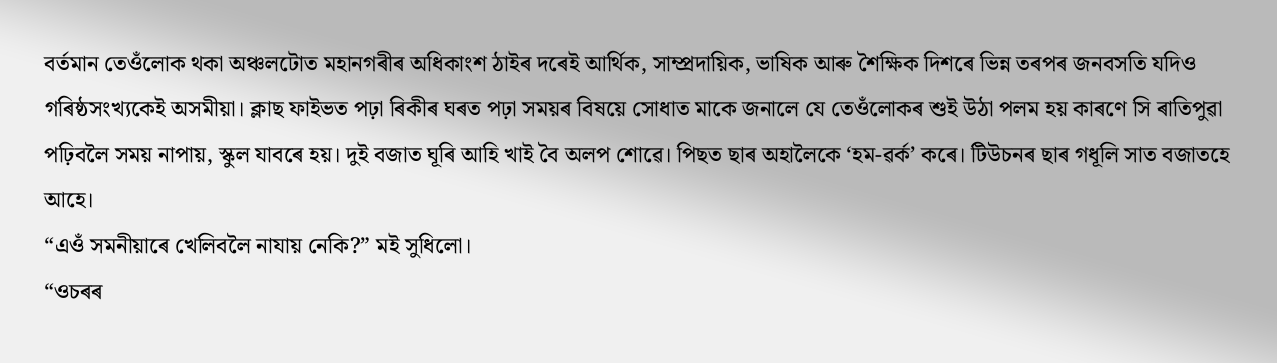বৰ্তমান তেওঁলোক থকা অঞ্চলটোত মহানগৰীৰ অধিকাংশ ঠাইৰ দৰেই আৰ্থিক, সাম্প্ৰদায়িক, ভাষিক আৰু শৈক্ষিক দিশৰে ভিন্ন তৰপৰ জনবসতি যদিও গৰিষ্ঠসংখ্যকেই অসমীয়া। ক্লাছ ফাইভত পঢ়া ৰিকীৰ ঘৰত পঢ়া সময়ৰ বিষয়ে সোধাত মাকে জনালে যে তেওঁলোকৰ শুই উঠা পলম হয় কাৰণে সি ৰাতিপুৱা পঢ়িবলৈ সময় নাপায়, স্কুল যাবৰে হয়। দুই বজাত ঘূৰি আহি খাই বৈ অলপ শোৱে। পিছত ছাৰ অহালৈকে ‘হম-ৱৰ্ক’ কৰে। টিউচনৰ ছাৰ গধূলি সাত বজাতহে আহে।
“এওঁ সমনীয়াৰে খেলিবলৈ নাযায় নেকি?” মই সুধিলো।
“ওচৰৰ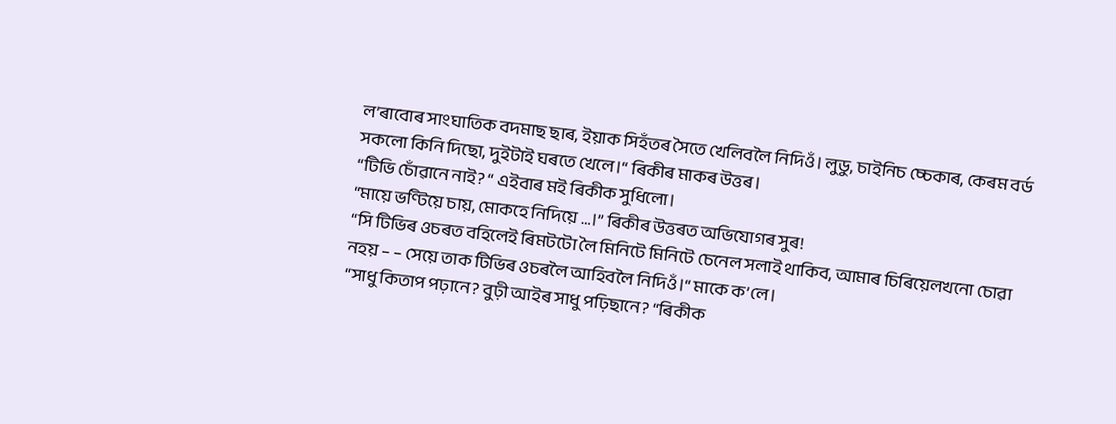ল’ৰাবোৰ সাংঘাতিক বদমাছ ছাৰ, ইয়াক সিহঁতৰ সৈতে খেলিবলৈ নিদিওঁ। লুডু, চাইনিচ চ্চেকাৰ, কেৰম বৰ্ড সকলো কিনি দিছো, দুইটাই ঘৰতে খেলে।“ ৰিকীৰ মাকৰ উত্তৰ।
“টিভি চোঁৱানে নাই? “ এইবাৰ মই ৰিকীক সুধিলো।
“মায়ে ভণ্টিয়ে চায়, মোকহে নিদিয়ে …।” ৰিকীৰ উত্তৰত অভিযোগৰ সুৰ!
“সি টিভিৰ ওচৰত বহিলেই ৰিমটটো লৈ মিনিটে মিনিটে চেনেল সলাই থাকিব, আমাৰ চিৰিয়েলখনো চোৱা নহয় – – সেয়ে তাক টিভিৰ ওচৰলৈ আহিবলৈ নিদিওঁ।“ মাকে ক’লে।
“সাধু কিতাপ পঢ়ানে? বুঢ়ী আইৰ সাধু পঢ়িছানে? “ৰিকীক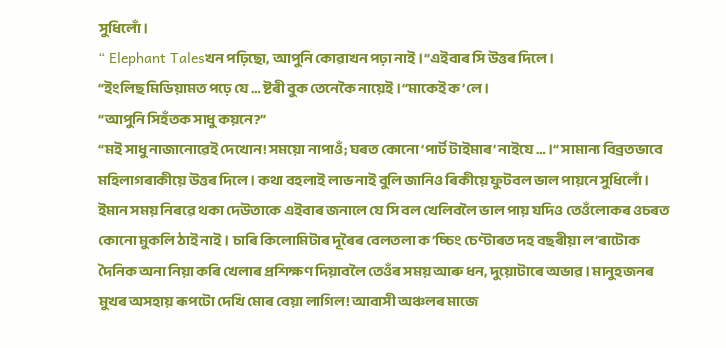সুধিলোঁ।
“ Elephant Talesখন পঢ়িছো, আপুনি কোৱাখন পঢ়া নাই।“এইবাৰ সি উত্তৰ দিলে।
“ইংলিছ মিডিয়ামত পঢ়ে যে … ষ্টৰী বুক তেনেকৈ নায়েই।“মাকেই ক’লে।
“আপুনি সিহঁতক সাধু কয়নে?”
“মই সাধু নাজানোৱেই দেখোন! সময়ো নাপাওঁ; ঘৰত কোনো ‘পাৰ্ট টাইমাৰ’ নাইযে … ।“ সামান্য বিব্ৰতভাবে মহিলাগৰাকীয়ে উত্তৰ দিলে। কথা বহলাই লাভ নাই বুলি জানিও ৰিকীয়ে ফুটবল ভাল পায়নে সুধিলোঁ। ইমান সময় নিৰৱে থকা দেউতাকে এইবাৰ জনালে যে সি বল খেলিবলৈ ভাল পায় যদিও তেওঁলোকৰ ওচৰত কোনো মুকলি ঠাই নাই। চাৰি কিলোমিটাৰ দূৰৈৰ বেলতলা ক’চ্চিং চেণ্টাৰত দহ বছৰীয়া ল’ৰাটোক দৈনিক অনা নিয়া কৰি খেলাৰ প্ৰশিক্ষণ দিয়াবলৈ তেওঁৰ সময় আৰু ধন, দুয়োটাৰে অভাৱ। মানুহজনৰ মুখৰ অসহায় ৰূপটো দেখি মোৰ বেয়া লাগিল! আবাসী অঞ্চলৰ মাজে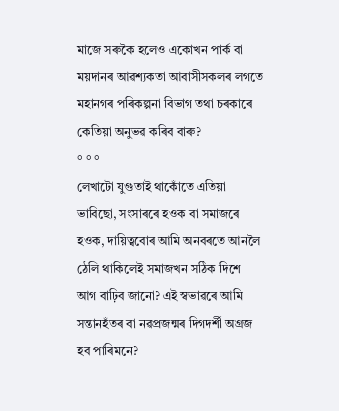মাজে সৰুকৈ হলেও একোখন পাৰ্ক বা ময়দানৰ আৱশ্যকতা আবাসীসকলৰ লগতে মহানগৰ পৰিকল্পনা বিভাগ তথা চৰকাৰে কেতিয়া অনুভৱ কৰিব বাৰু?
° ° °
লেখাটো যুগুতাই থাকোঁতে এতিয়া ভাবিছো, সংসাৰৰে হওক বা সমাজৰে হওক, দায়িত্ববোৰ আমি অনবৰতে আনলৈ ঠেলি থাকিলেই সমাজখন সঠিক দিশে আগ বাঢ়িব জানো? এই স্বভাৱৰে আমি সন্তানহঁতৰ বা নৱপ্ৰজন্মৰ দিগদৰ্শী অগ্ৰজ হব পাৰিমনে?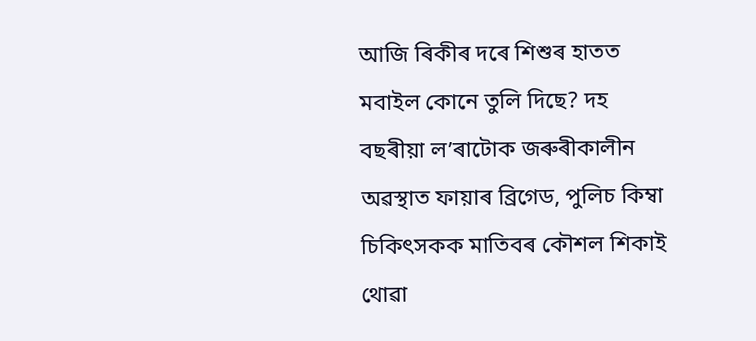আজি ৰিকীৰ দৰে শিশুৰ হাতত মবাইল কোনে তুলি দিছে? দহ বছৰীয়া ল’ৰাটোক জৰুৰীকালীন অৱস্থাত ফায়াৰ ব্ৰিগেড, পুলিচ কিম্বা চিকিৎসকক মাতিবৰ কৌশল শিকাই থোৱা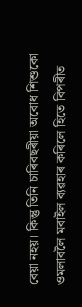বেয়া নহয়। কিন্তু তিনি চাৰিবছৰীয়া অবোধ শিশুকো ওমলাবলৈ মবাইল ব্যৱহাৰ কৰিলে হিতে বিপৰীত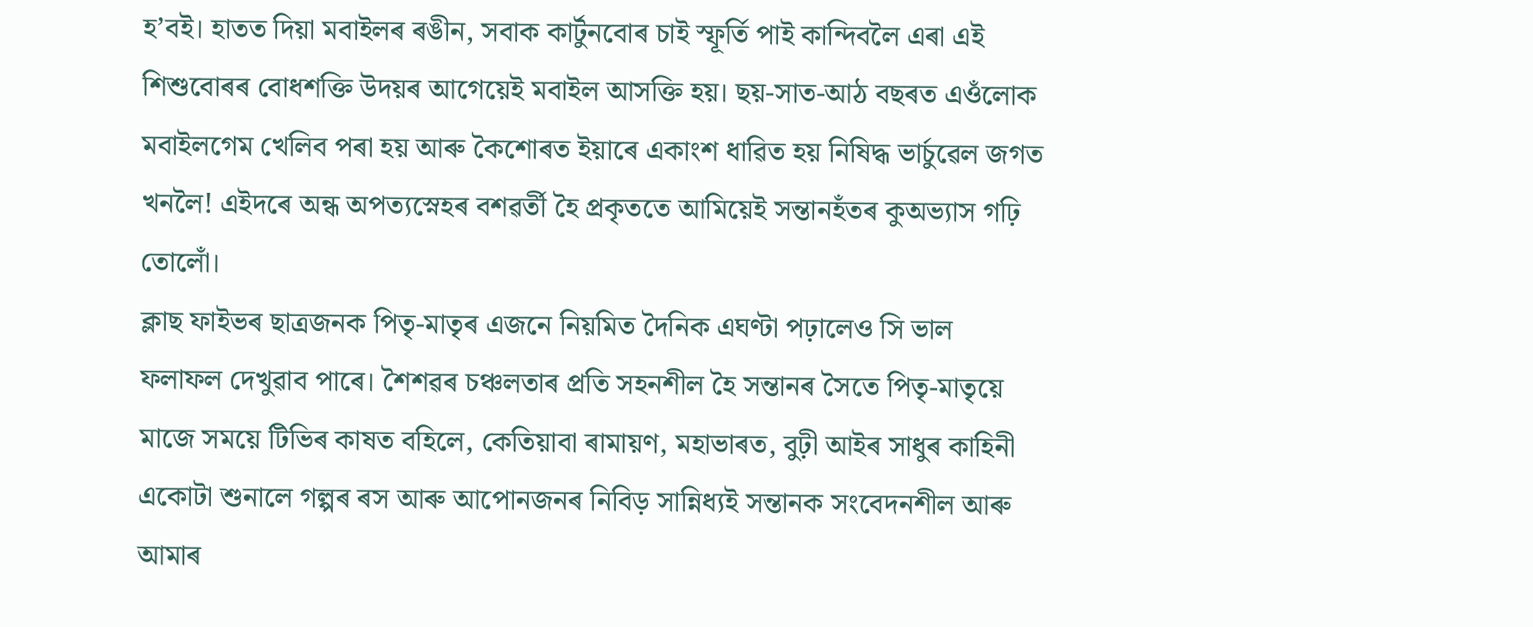হ’বই। হাতত দিয়া মবাইলৰ ৰঙীন, সবাক কাৰ্টুনবোৰ চাই স্ফূৰ্তি পাই কান্দিবলৈ এৰা এই শিশুবোৰৰ বোধশক্তি উদয়ৰ আগেয়েই মবাইল আসক্তি হয়। ছয়-সাত-আঠ বছৰত এওঁলোক মবাইলগেম খেলিব পৰা হয় আৰু কৈশোৰত ইয়াৰে একাংশ ধাৱিত হয় নিষিদ্ধ ভাৰ্চুৱেল জগত খনলৈ! এইদৰে অন্ধ অপত্যস্নেহৰ বশৱৰ্তী হৈ প্ৰকৃততে আমিয়েই সন্তানহঁতৰ কুঅভ্যাস গঢ়ি তোলোঁ।
ক্লাছ ফাইভৰ ছাত্ৰজনক পিতৃ-মাতৃৰ এজনে নিয়মিত দৈনিক এঘণ্টা পঢ়ালেও সি ভাল ফলাফল দেখুৱাব পাৰে। শৈশৱৰ চঞ্চলতাৰ প্ৰতি সহনশীল হৈ সন্তানৰ সৈতে পিতৃ-মাতৃয়ে মাজে সময়ে টিভিৰ কাষত বহিলে, কেতিয়াবা ৰামায়ণ, মহাভাৰত, বুঢ়ী আইৰ সাধুৰ কাহিনী একোটা শুনালে গল্পৰ ৰস আৰু আপোনজনৰ নিবিড় সান্নিধ্যই সন্তানক সংবেদনশীল আৰু আমাৰ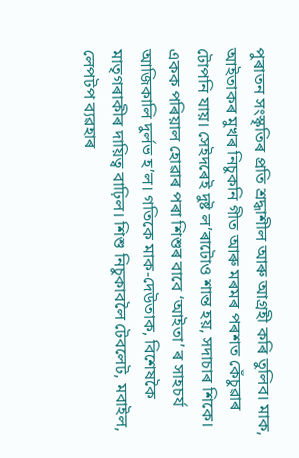পুৰাতন সংস্কৃতিৰ প্ৰতি শ্ৰদ্ধাশীল আৰু আগ্ৰহী কৰি তুলিব। মাক, আইতাকৰ মুখৰ নিচুকনি গীত আৰু মৰমৰ পৰশত কেঁচুৱাৰ টোপনি যায়। সেইদৰেই দুষ্ট ল’ৰাটোও শান্ত হয়, সদাচাৰ শিকে। একক পৰিয়াল হোৱাৰ পৰা শিশুৰ বাবে ‘আইতা’ ৰ সাহচৰ্য আজিকালি দুৰ্লভ হ’ল। গতিকে মাক-দেউতাক, বিশেষকৈ মাতৃগৰাকীৰ দায়িত্ব বাঢ়িল। শিশু নিচুকাবলৈ টেবলেট, মবাইল, লেপটপ ব্যৱহাৰ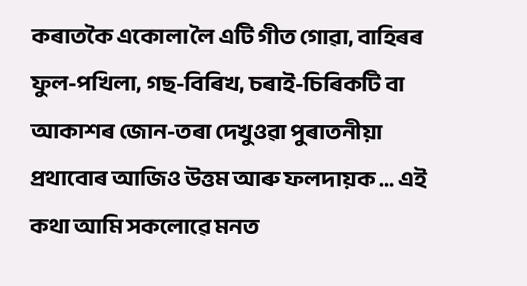কৰাতকৈ একোলা লৈ এটি গীত গোৱা, বাহিৰৰ ফুল-পখিলা, গছ-বিৰিখ, চৰাই-চিৰিকটি বা আকাশৰ জোন-তৰা দেখুওৱা পুৰাতনীয়া প্ৰথাবোৰ আজিও উত্তম আৰু ফলদায়ক … এই কথা আমি সকলোৱে মনত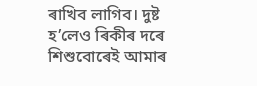ৰাখিব লাগিব। দুষ্ট হ’লেও ৰিকীৰ দৰে শিশুবোৰেই আমাৰ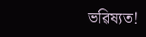ভৱিষ্যত!